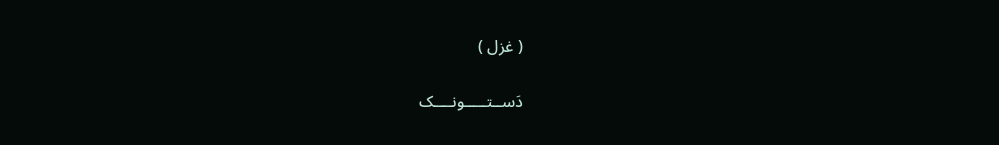( غزل )

دَســتـــــونــــک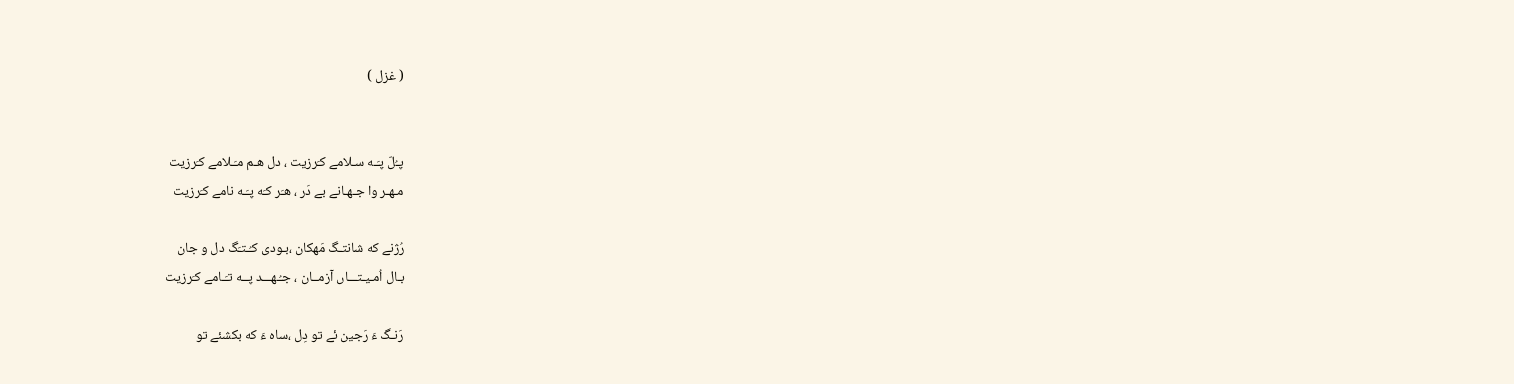( غزل )


پـُلّ پـَـه سـلامے کـَرزیت ، دل هـم مـَـلامے کـَرزیت
مـهـر وا جـهـانے بے دَر ، هـَر کـَه پـَـه نامے کـَرزیت

رُژنے که شانتـگ مَهکان ،بـودی کـُـتـَگ دل و جان
بـال اُمـیـتـــاں آزمــان ، جـُـهـــد پــه تـَـامے کـَرزیت

رَنـگ ءَ رَجین ئے تو دِل ،ساه ءَ که بکشئے تو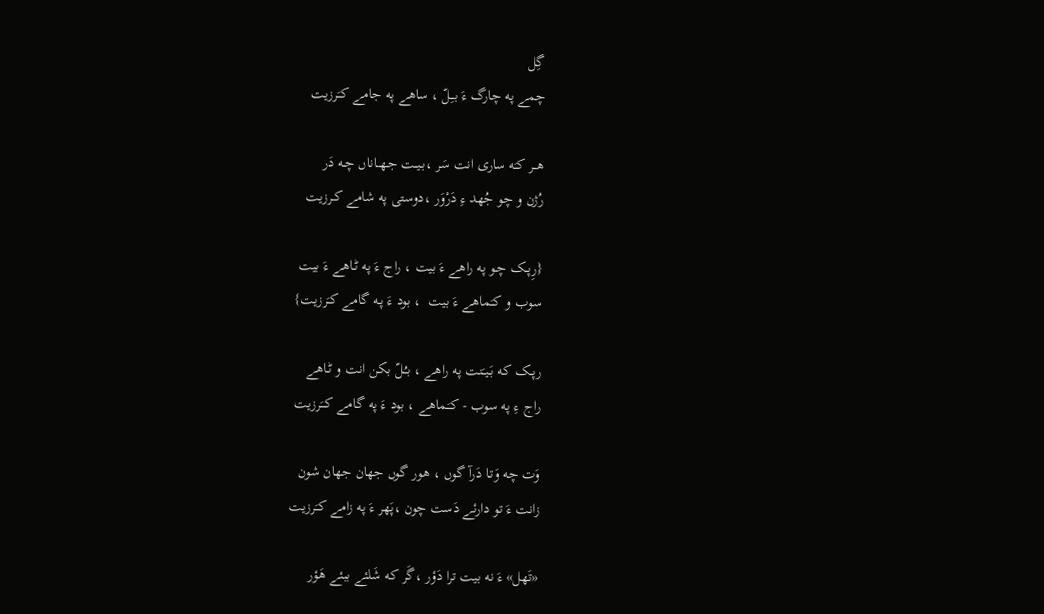گِل
چمے په چارگ ءَ بــِلّ ، ساهے په جامے کـَرزیت

هــر کـَه ساری انت سَر ،بـیــت جـهــاناں چـه دَر
رُژن و چو جُهد ءِ دَرْوَر ،دوستی په شامے کـرزیت

{رِپــک چـو په راهے ءَ بیت ، راج ءَ په ٹـاهے ءَ بیت
سوب و کـَماهے ءَ بیت  ، بود ءَ پـه گامے کـَرزیت}

رپــک که بَـیـَنت په راهے ، بـُـلّ بکن انت و ٹـاهے
راج ءِ په سوب - کـَـماهے ، بود ءَ په گامے کــَرزیت

وَت چه وَتـا دَرآ گوں ، هور گوں جهان جهان شون
زانت ءَ تو دارئے دَست چون ،پَهر ءَ په زامے کـَرزیت

«تَهل» ءَ نه بیت ترا دَؤر ،گَر که شَلئے ببئے هَؤر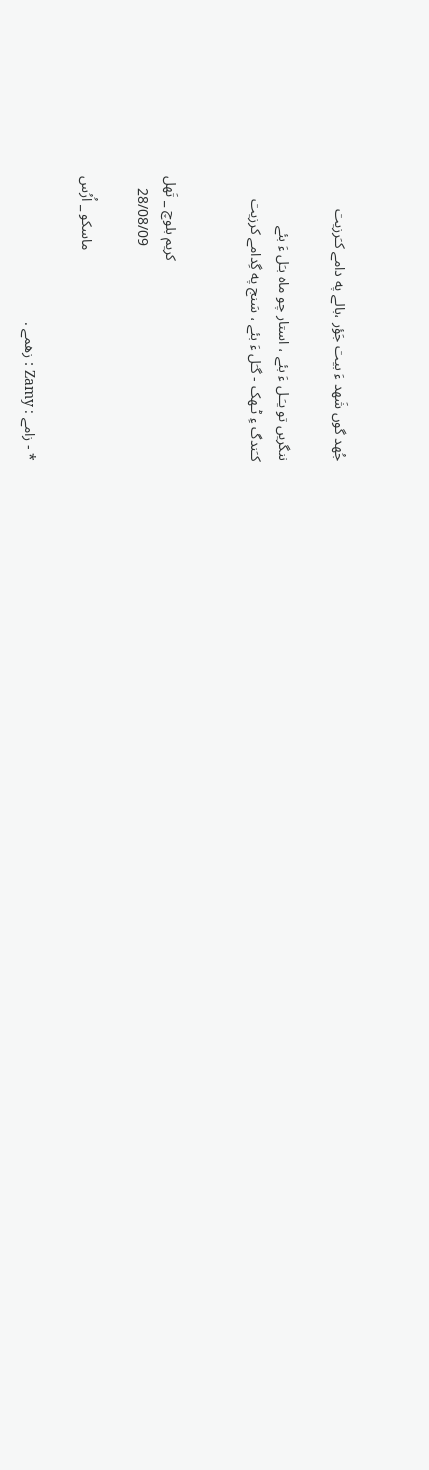جُهد گوں شَهد ءَ بیت جَؤر ،بالے په دامے کـَرزیت

ننگریں تو یـَـل ءَ بئے ، استار چو ماه بـَل ءَ بئے
کـَندگ ءِ ٹـهک - گـَل ءَ بئے ، سَنج په گِدامے کرزیت


                                                       کریم بلوچ _ تَهل
                                                           28/08/09

                                                          ماسکو _ اُرُس

* - زامے : Zamy : زهمے .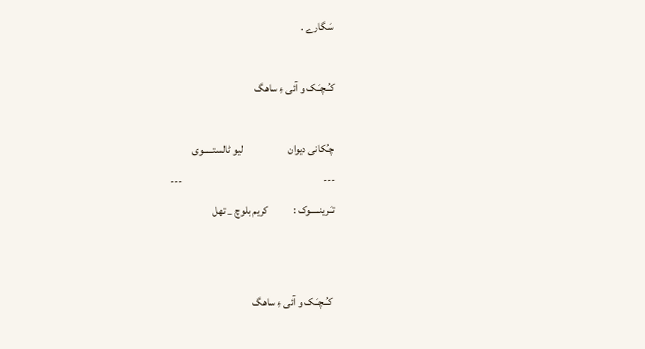سَگارے .

کـُـچـَـک و آئی ءِ ساهگ

چـُکانی دیوان                     لیو ٹالستـــــوی
---                                                                  ---
تـَـرینـــــوک :            کریم بلوچ _ تهل


  کـُـچـَـک و آئی ءِ ساهگ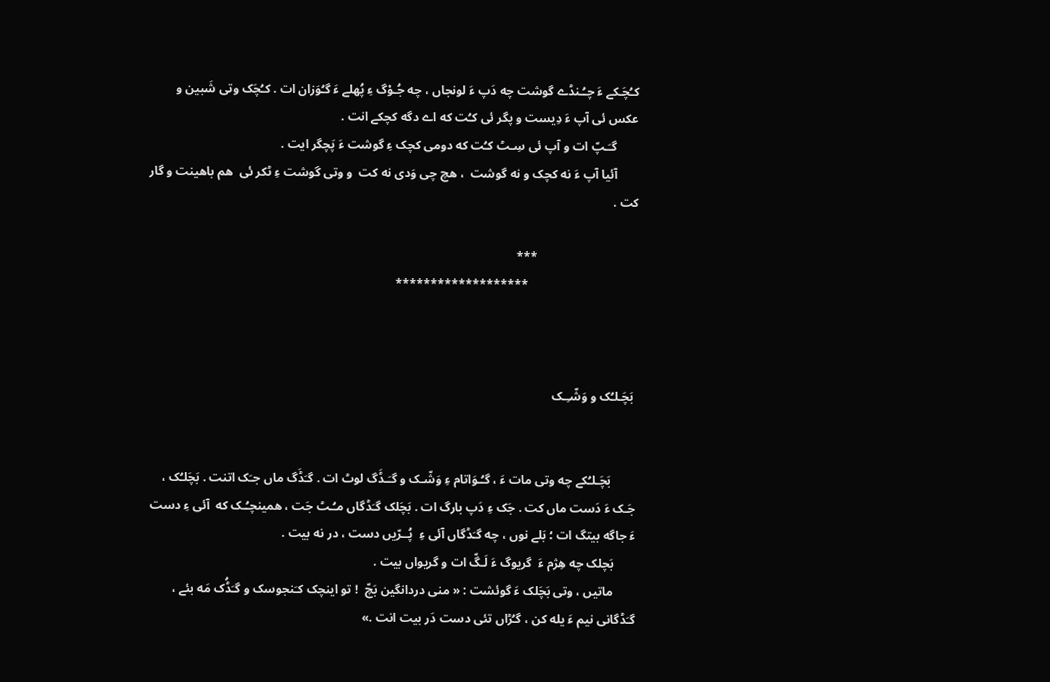کـُچَـکے ءَ چـُـنڈے گوشت چه دَپ ءَ لونجاں ، چه جُـوْگ ءِ پُهلے ءَ گـُوَزان ات . کـُچَک وتی شَبین و عکس ئی آپ ءَ دِیست و پگر ئی کـُت که اے دگه کچکے انت .
       گـَـپّ ات و آپ ئی سِـٹ کـُت که دومی کچک ءِ گوشت ءَ پَچگر ایت .
       آئیا آپ ءَ نه کچک و نه گوشت  ، هچ چی وَدی نه کت  و وتی گوشت ءِ ٹکر ئی  هم باهینت و گار کت .

                                ***
                                   *******************



 بَچَـلـُک و وَشّـِـک


        بَچَـلـُکے چه وتی مات ءَ ، گـُـوَاتام ءِ وَشّـک و گـَـڈَگ لوٹ ات . گـَڈَگ ماں جـَک اتنت . بَچَلـُک ، جَـک ءَ دَست ماں کت . جَک ءِ دَپ بارگ ات . بَچَلک گـَڈگاں مـُـٹ جَت ، همینچـُـک که  آئی ءِ دست ءَ جاگه بیتگ ات ؛ بَلے نوں ، چه گـَڈگاں آئی ءِ  پُــرّیں دست ، در نه بیت .
       بَچلک چه هِژم ءَ  گریوگ ءَ لَـگّ ات و گریواں بیت .
       ماتیں ، وتی بَچَلک ءَ گوئشت : « منی دردانگین بَچّ  ! تو اینچک کـَنجوسک و گـَڈُک مَه بئے ، گـَڈگانی نیم ءَ یله کن ، گـُڑاں تئی دست دَر بیت انت .»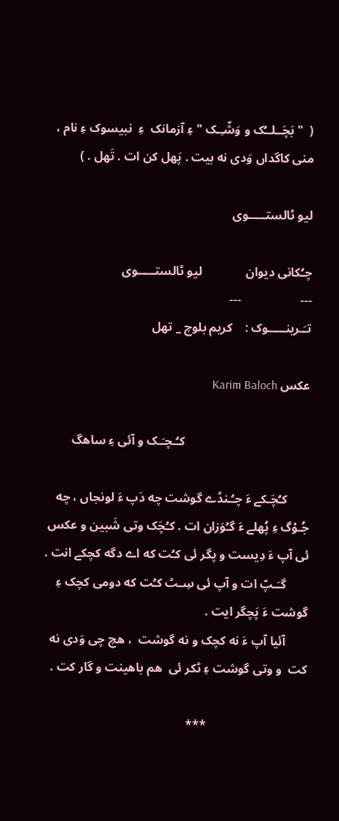(  " بَچَــلــُک و وَشّـِـک " ءِ آزمانک  ءِ  نبیسوک ءِ نام ، منی کاگداں وَدی نه بیت . پَهل کن ات . تَهل . )

لیو ٹالستـــــوی

چـُکانی دیوان              لیو ٹالستـــــوی
---                   ---
تـَـرینـــــوک :    کریم بلوچ _ تهل

عکس Karim Baloch

                                        کـُـچـَـک و آئی ءِ ساهگ

       کـُچَـکے ءَ چـُـنڈے گوشت چه دَپ ءَ لونجاں ، چه جُـوْگ ءِ پُهلے ءَ گـُوَزان ات . کـُچَک وتی شَبین و عکس ئی آپ ءَ دِیست و پگر ئی کـُت که اے دگه کچکے انت .
       گـَـپّ ات و آپ ئی سِـٹ کـُت که دومی کچک ءِ گوشت ءَ پَچگر ایت .
       آئیا آپ ءَ نه کچک و نه گوشت  ، هچ چی وَدی نه کت  و وتی گوشت ءِ ٹکر ئی  هم باهینت و گار کت .

                                ***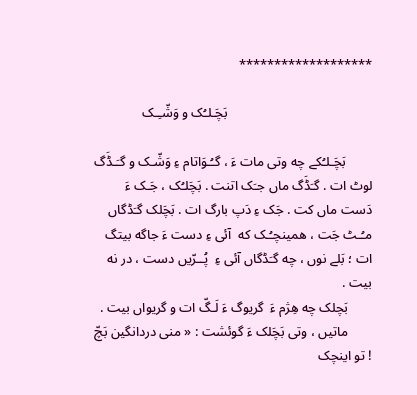*******************

                                           بَچَـلـُک و وَشّـِـک

        بَچَـلـُکے چه وتی مات ءَ ، گـُـوَاتام ءِ وَشّـک و گـَـڈَگ لوٹ ات . گـَڈَگ ماں جـَک اتنت . بَچَلـُک ، جَـک ءَ دَست ماں کت . جَک ءِ دَپ بارگ ات . بَچَلک گـَڈگاں مـُـٹ جَت ، همینچـُـک که  آئی ءِ دست ءَ جاگه بیتگ ات ؛ بَلے نوں ، چه گـَڈگاں آئی ءِ  پُــرّیں دست ، در نه بیت .
       بَچلک چه هِژم ءَ  گریوگ ءَ لَـگّ ات و گریواں بیت .
       ماتیں ، وتی بَچَلک ءَ گوئشت : « منی دردانگین بَچّ  ! تو اینچک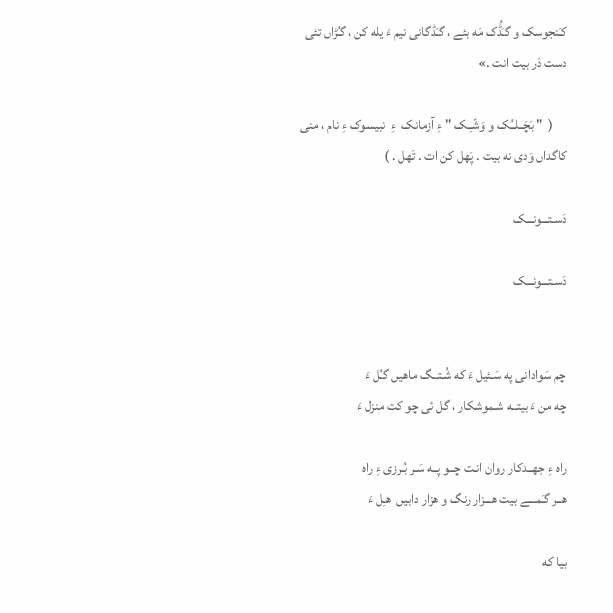کـَنجوسک و گـَڈُک مَه بئے ، گـَڈگانی نیم ءَ یله کن ، گـُڑاں تئی دست دَر بیت انت .»

     (  " بَچَــلــُک و وَشّـِـک " ءِ آزمانک  ءِ  نبیسوک ءِ نام ، منی کاگداں وَدی نه بیت . پَهل کن ات . تَهل . )

دَسـتـــونـــک

دَسـتـــونـــک


چم سَوادانی په سَـئیل ءَ که شُـتــگ ماهیں گـُل ءَ
چه من ءَ بیتــه شـموشکار ، گل ئی چو کت منزل ءَ

راه ءِ جهــدکار روان انـت چــو پــه سَـر بُـرزی ءِ راه
هــر گـَمـــے بیت هـــزار رنگ و هزار دابیں  هـِل ءَ

بیا که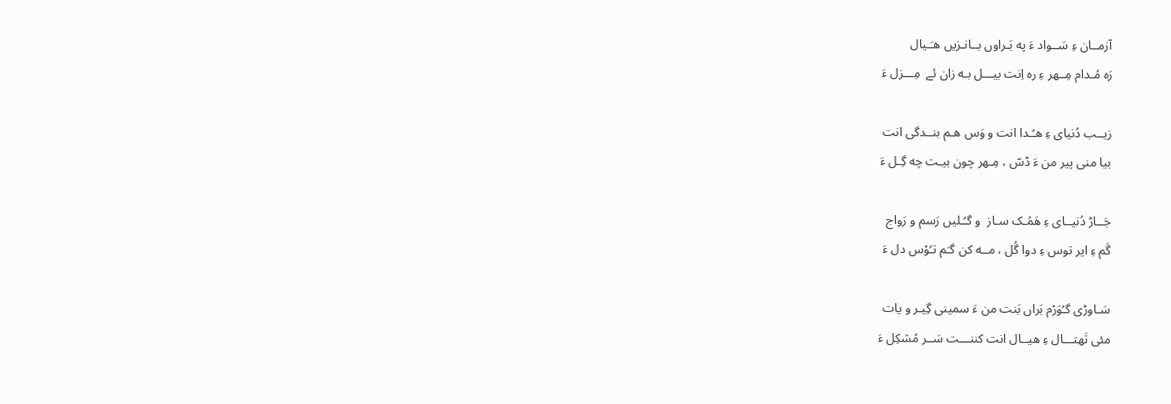آزمــان ءِ سَــواد ءَ په بَـراوں بــانـزیں هـَـیال
رَه مُـدام مِــهر ءِ ره اِنت بیـــل بـه زان ئے  مِـــزل ءَ

زیــب دُنیای ءِ هـُـدا انت و وَس هـم بنــدگی انت
بیا منی پیر من ءَ ڈسّ ، مِـهر چون بیـت چه گِـل ءَ

جَــاڑ دُنیــای ءِ هَمُـک سـاز  و گـُـلیں رَسم و رَواج
گَم ءِ ایر توس ءِ دوا گُل ، مــه کن گـَم تـُوْس دل ءَ

سَـاوڑی گـُوَرْم بَراں بَنت من ءَ سمینی گِیـر و یات
مئی تَهتـــال ءِ هیــال انت کننـــت سَــر مُشکِل ءَ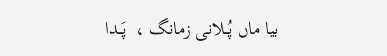بیا ماں پُــلانی زمانگ ،  پَــدا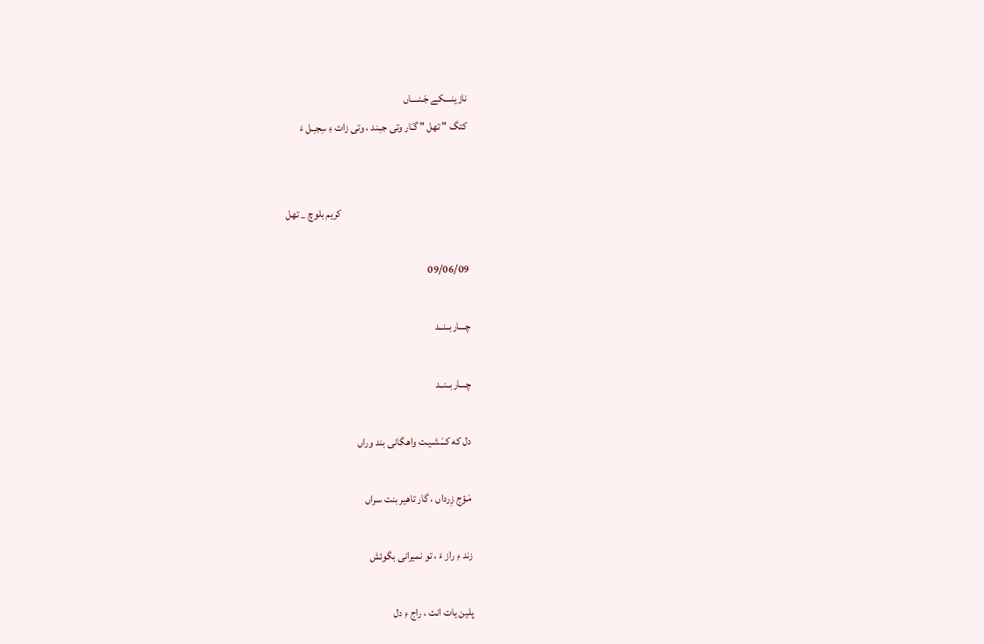نازینــــکے جَـنــــاں
کتگ " تهل " گـَار وتی جـِـند ، وتی زات ءِ سِجـِـل ءَ


                                                            کریم بلوچ _ تهل

09/06/09

چـــاربــنــد

چـــاربــنــد

دل که کــَـشـیـت واهگانی بند وراں

مَـؤج زِرداں ، گار تاهیر بنت سراں

زند ءِ راز ءَ ، تو نمیرانی بگوئش

پلین یات انت ، راج ءِ دل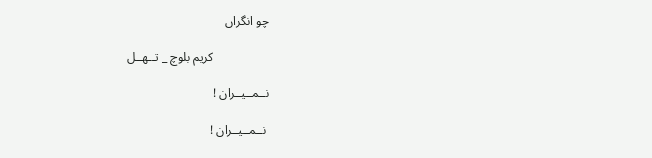چو انگراں

                  کریم بلوچ _ تــهــل

نــمــیــران !

 نــمــیــران !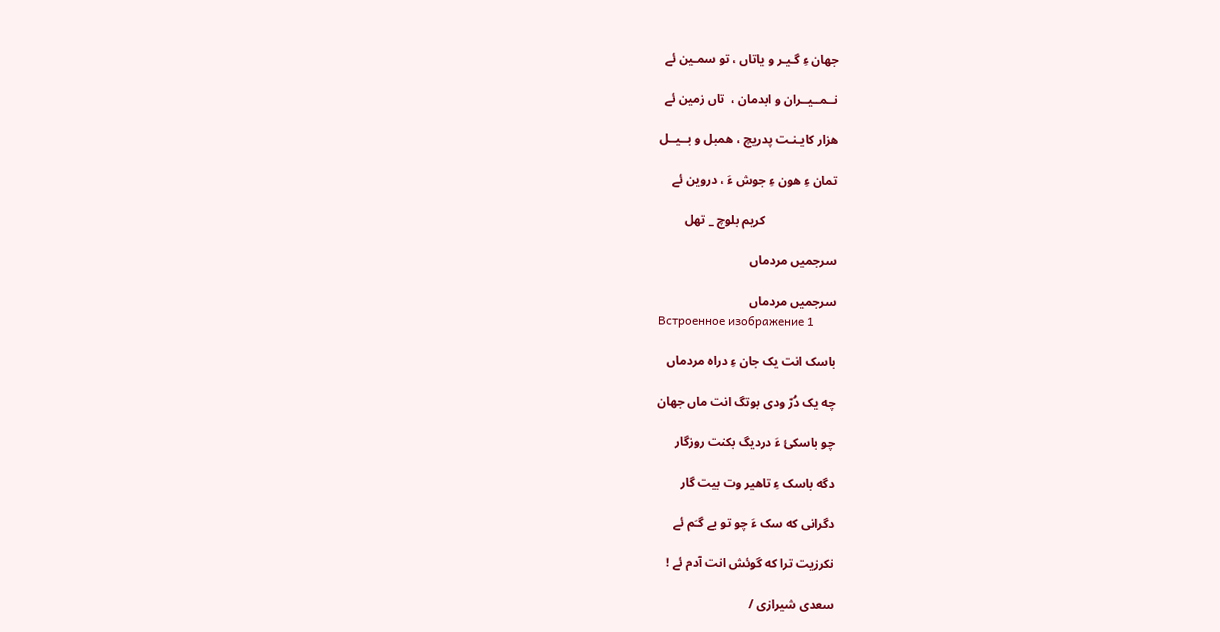جهان ءِ گـیـر و یاتاں ، تو سمـین ئے

نــمــیــران و ابدمان ،  تاں زمین ئے

هزار کایـنـت پدریچ ، همبل و بــیــل

تمان ءِ هون ءِ جوش ءَ ، دروین ئے

                       کریم بلوچ _ تهل

سرجمیں مردماں

سرجمیں مردماں
Встроенное изображение 1

باسک انت یک جان ءِ دراه مردماں

چه یک دُرّ ودی بوتگ انت ماں جهان

چو باسکئ ءَ دردیگ بکنت روزگار

دگه باسک ءِ تاهیر وت بیت گار

دگرانی که سک ءَ چو تو بے گـَم ئے

نکرزیت ترا که گوئش انت آدم ئے !

سعدی شیرازی /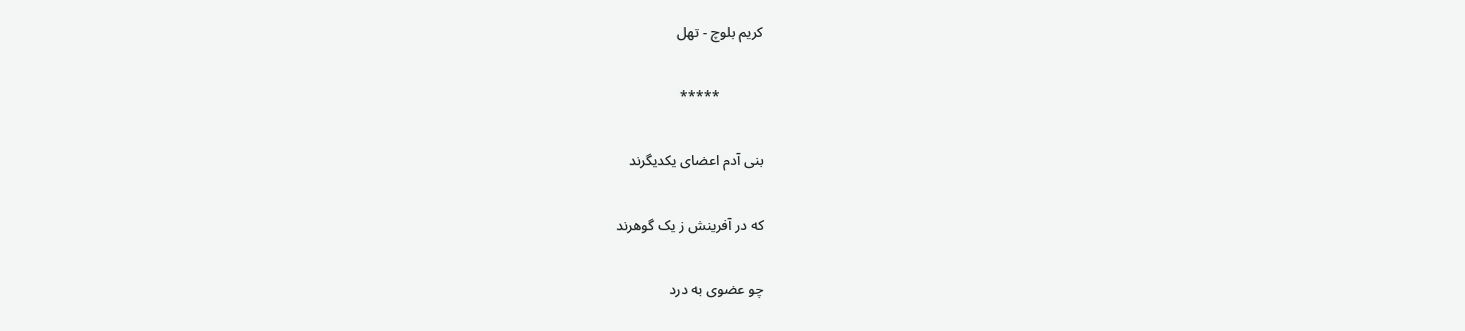کریم بلوچ - تهل

            *****

بنی آدم اعضای یکدیگرند

که در آفرینش ز یک گوهرند

چو عضوی به درد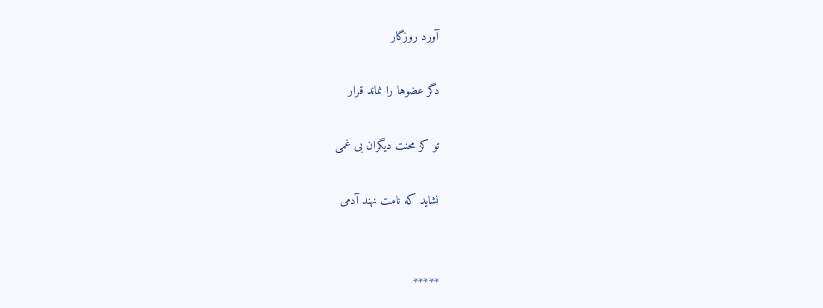آورد روزگار

دگر عضوها را نماند قرار

تو کز محنت دیگران بی غمی

نشاید که نامت نهند آدمی


*****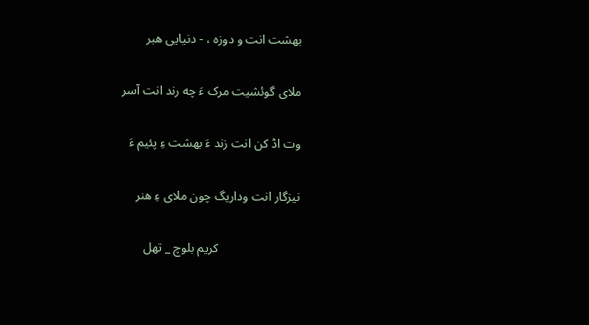بهشت انت و دوزه ، - دنیایی هبر

ملای گوئشیت مرک ءَ چه رند انت آسر

وت اڈ کن انت زند ءَ بهشت ءِ پئیم ءَ

نیزگار انت وداریگ چون ملای ءِ هنر

                          کریم بلوچ _ تهل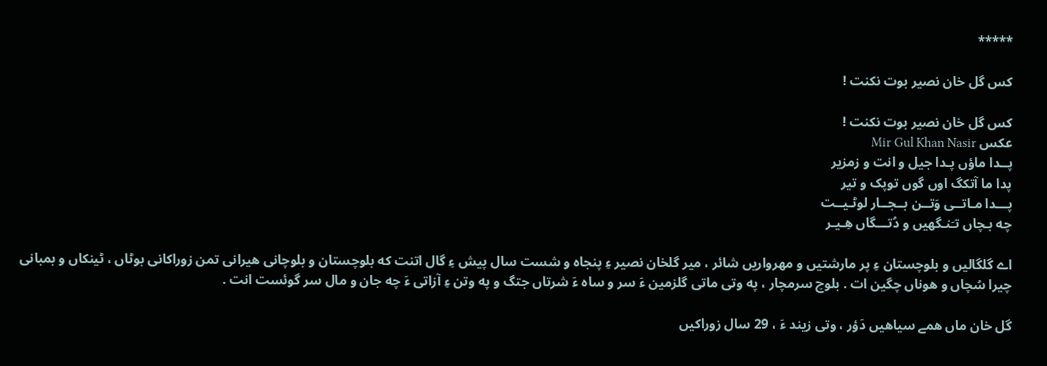*****

کس گل خان نصیر بوت نکنت !

کس گل خان نصیر بوت نکنت !
عکس Mir Gul Khan Nasir
پــدا ماؤں پـدا جیل و انت و زمزیر
پدا ما آتکگ اوں گوں توپک و تیر
پـــدا مـاتــی وَتــن بــجــار لوٹـیــت
چه بـچاں تـَنـگهیں و دُتـــگاں هِـیـر

اے گلگالیں و بلوچستان ءِ پر مارشتیں و مهرواریں شائر ، میر گلخان نصیر ءِ پنجاه و شست سال پیش ءِ گال اتنت که بلوچستان و بلوچانی هیرانی تمن زوراکانی بوٹاں ، ٹینکاں و بمبانی چیرا سُچاں و هوناں چگین ات . بلوچ سرمچار ، په وتی ماتی گلزمین ءَ سر و ساه ءَ شرتاں جتگ و په وتن ءِ آزاتی ءَ چه جان و مال سر گوئست انت .

گل خان ماں همے سیاهیں دَؤر ، وتی زیند ءَ ، 29 سال زوراکیں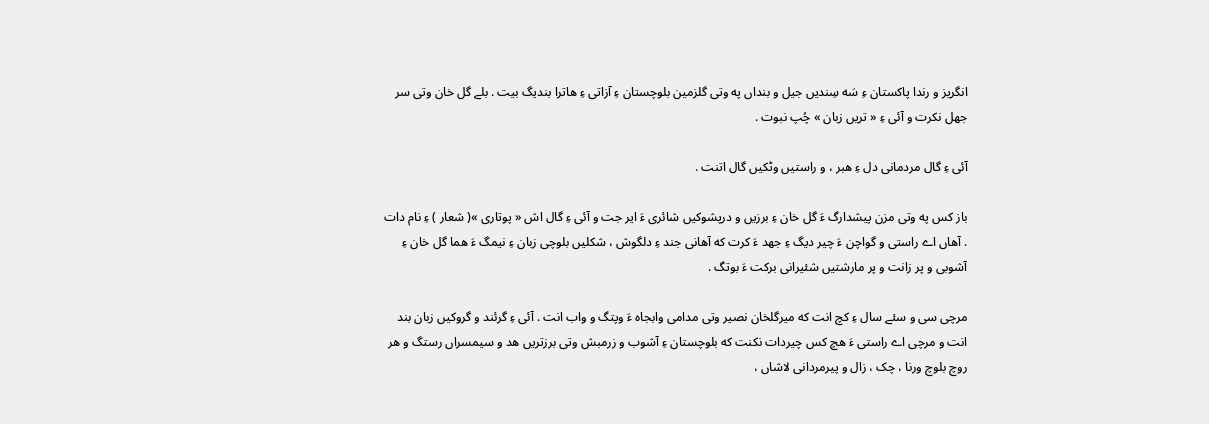انگریز و رندا پاکستان ءِ سَه سِندیں جیل و بنداں په وتی گلزمین بلوچستان ءِ آزاتی ءِ هاترا بندیگ بیت . بلے گل خان وتی سر جهل نکرت و آئی ءِ « تریں زبان » چُپ نبوت .

آئی ءِ گال مردمانی دل ءِ هبر ، و راستیں وٹکیں گال اتنت .

باز کس په وتی مزن پیشدارگ ءَ گل خان ءِ برزیں و درپشوکیں شائری ءَ ایر جت و آئی ءِ گال اش « پوتاری »( شعار ) ءِ نام دات . آهاں اے راستی و گواچن ءَ چیر دیگ ءِ جهد ءَ کرت که آهانی جند ءِ دلگوش ، شکلیں بلوچی زبان ءِ نیمگ ءَ هما گل خان ءِ آشوبی و پر زانت و پر مارشتیں شئیرانی برکت ءَ بوتگ .

مرچی سی و سئے سال ءِ کچ انت که میرگلخان نصیر وتی مدامی وابجاه ءَ وپتگ و واب انت . آئی ءِ گرئند و گروکیں زبان بند انت و مرچی اے راستی ءَ هچ کس چیردات نکنت که بلوچستان ءِ آشوب و زرمبش وتی برزتریں هد و سیمسراں رستگ و هر روچ بلوچ ورنا ، چک ، زال و پیرمردانی لاشاں ،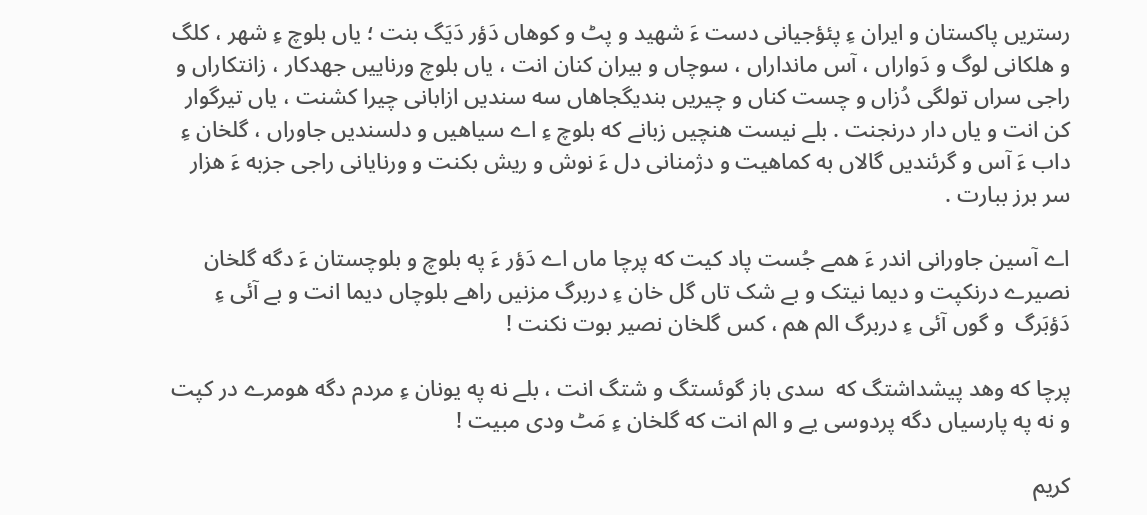رستریں پاکستان و ایران ءِ پئؤجیانی دست ءَ شهید و پٹ و کوهاں دَؤر دَیَگ بنت ؛ یاں بلوچ ءِ شهر ، کلگ و هلکانی لوگ و دَواراں ، آس مانداراں ، سوچاں و بیران کنان انت ، یاں بلوچ ورناییں جهدکار ، زانتکاراں و راجی سراں تولگی دُزاں و چست کناں و چیریں بندیگجاهاں سه سندیں ازابانی چیرا کشنت ، یاں تیرگوار کن انت و یاں دار درنجنت . بلے نیست هنچیں زبانے که بلوچ ءِ اے سیاهیں و دلسندیں جاوراں ، گلخان ءِ داب ءَ آس و گرئندیں گالاں به کماهیت و دژمنانی دل ءَ نوش و ریش بکنت و ورنایانی راجی جزبه ءَ هزار سر برز ببارت .

اے آسین جاورانی اندر ءَ همے جُست پاد کیت که پرچا ماں اے دَؤر ءَ په بلوچ و بلوچستان ءَ دگه گلخان نصیرے درنکپت و دیما نیتک و بے شک تاں گل خان ءِ دربرگ مزنیں راهے بلوچاں دیما انت و بے آئی ءِ دَؤبَرگ  و گوں آئی ءِ دربرگ الم هم ، کس گلخان نصیر بوت نکنت !

پرچا که وهد پیشداشتگ که  سدی باز گوئستگ و شتگ انت ، بلے نه په یونان ءِ مردم دگه هومرے در کپت و نه په پارسیاں دگه پردوسی یے و الم انت که گلخان ءِ مَٹ ودی مبیت !

کریم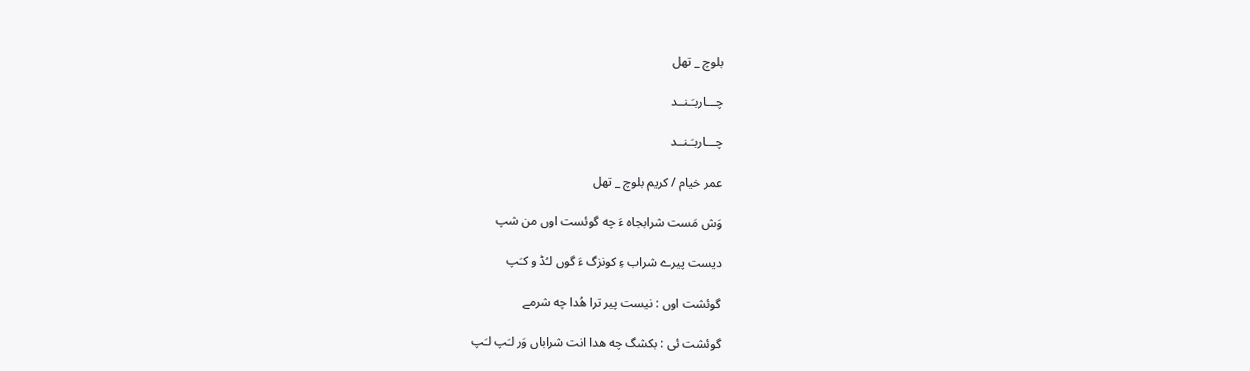بلوچ _ تهل

چـــاربـَـنــد

چـــاربـَـنــد

عمر خیام / کریم بلوچ _ تهل

وَش مَست شرابجاه ءَ چه گوئست اوں من شپ

دیست پیرے شراب ءِ کونزگ ءَ گوں لـُڈ و کـَپ

گوئشت اوں : نیست پیر ترا هُدا چه شرمے

گوئشت ئی : بکشگ چه هدا انت شراباں وَر لـَپ لـَپ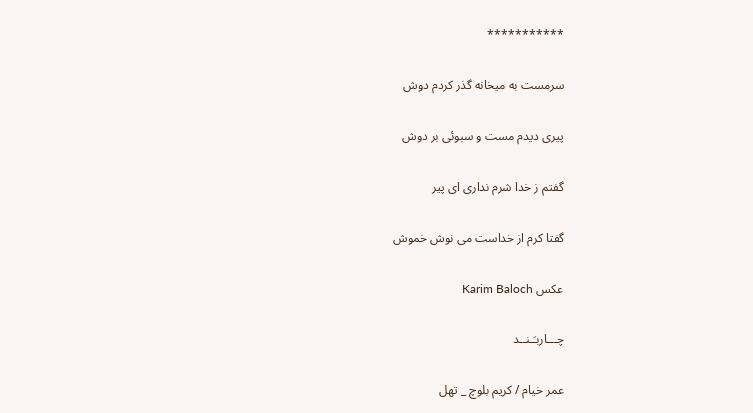***********

سرمست به میخانه گذر کردم دوش

پیری دیدم مست و سبوئی بر دوش

گفتم ز خدا شرم نداری ای پیر

گفتا کرم از خداست می نوش خموش

عکس Karim Baloch

چـــاربـَـنــد

عمر خیام / کریم بلوچ _ تهل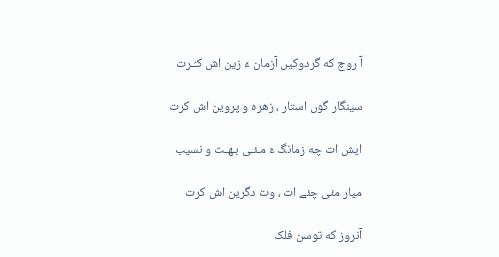آ روچ که گردوکیں آزمان ءَ زین اش کـُـرت

سینگار گوں استار ، زهره و پروین اش کرت

ایش ات چه زمانگ ءَ مـئـی بـهـت و نسیب

میار مئی چئے ات ، وت دگرین اش کرت

آنروز که توسن فلک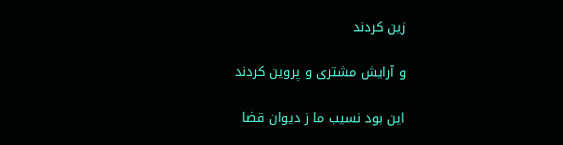زین کردند

و آرایش مشتری و پروین کردند

این بود نسیب ما ز دیوان قضا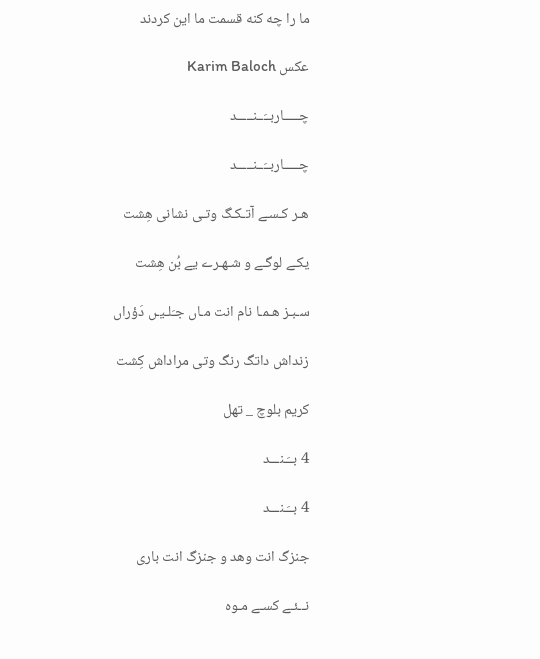ما را چه کنه قسمت ما این کردند

عکس Karim Baloch

چـــــاربــَــنـــــد

چـــــاربــَــنـــــد

هـر کـسـے آتـکـگ وتـی نشانی هِشت

یکـے لوگـے و شـهـرے یے بُن هِشت

سـبـز هـمـا نام انت مـاں جـَلـیـں دَؤراں

زنداش داتگ رنگ وتی مراداش کِشت

کریم بلوچ _ تهل

4 بــَـنـــد

4 بــَـنـــد

جنزگ انت وهد و جنزگ انت باری

نــئـے کسـے مـوه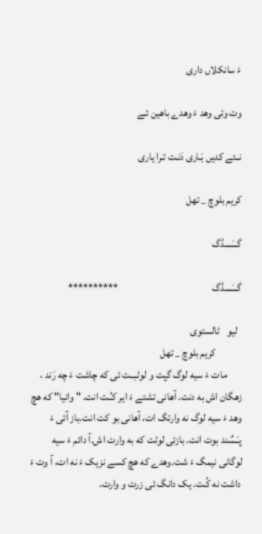ءَ سانکلاں داری

وت وتی وهد ءَ وهدے باهین ئـے

نــئے کدیں بَـاری دَنـت تـرا یاری

کریم بلوچ _ تهل

گـــَــــڈگ

گـــَــــڈگ                                            **********

  لیو   ٹالستوی
            کریم بلوچ _ تهل
       مات ءَ سیه لوگ گپت و لوٹــِــت ئی که چاشت ءَ چه رَند ، زهگان اش به دنت. آهانی تشتے ءَ ایر کـُـت انت. " وانیا" که هچ وهد ءَ سیه لوگ نه وارتگ ات، آهانی بو کت انت.باز آئی ءَ پـَـسٌند بوت انت. بازئی لوٹت که به وارت اش.آ دائم ءَ سیه لوگانی نیمگ ءَ شت.وهدے که هچ کسے نزیک ءَ نه ات، آ وت ءَ داشت نه کُـت. یک دانگ ئی زرت و وارت.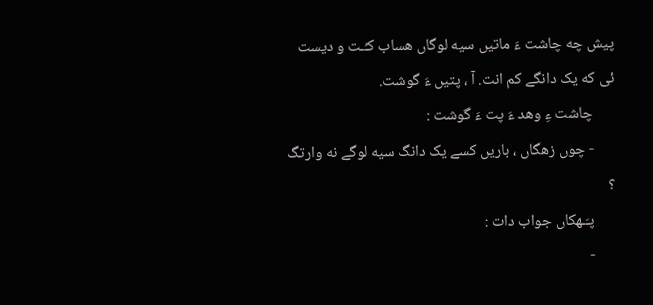پیش چه چاشت ءَ ماتیں سیه لوگاں هساب کـُـت و دیست ئی که یک دانگے کم انت. آ ، پتیں ءَ گوشت.
      چاشت ءِ وهد ءَ پت ءَ گوشت :
      - چوں زهگاں ، باریں کسے یک دانگ سیه لوگے نه وارتگ ؟
      پـَـهکاں جواب دات :
      -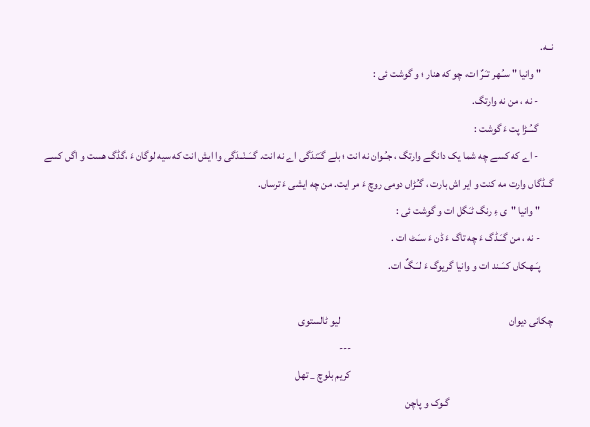نــه.
      " وانیا " سـُـهر تـَـرٌ ات، چو که هنار ؛ و گوشت ئی :
       - نه ، من نه وارتگ.
       گــُــڑا پت ءَ گوشت :
       - اے که کسے چه شما یک دانگے وارتگ ، جـُـوان نه انت ؛ بلے گـَـْندَگی اے نه انت. گــَــنْــدَگی وا ایش انت که سیه لوگان ءَ ،گڈگ هست و اگں کسے گــڈگاں وارت مه کنت و ایر اش بارت ، گـُـڑاں دومی روچ ءَ مر ایت. من چه ایشی ءَ ترساں.
      " وانیا "ی ءِ رنگ ٹـَگل ات و گوشت ئی :
      - نه ، من گــَـڈگ ءَ چه تاگ ءَ ڈن ءَ سـَـٹ ات .
      پـَـهـکاں کــَــند ات و وانیا گریوگ ءَ لــَـگٌ ات.

چکانی دیوان                                                                               لیو ٹالستوی
                                                                                               ---
                                                                                               کریم بلوچ _ تهل
                                                 گـوک و پاچن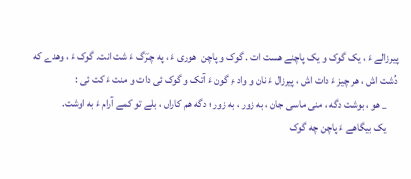پیرزالے ءَ ، یک گوک و یک پاچنے هست ات . گوک و پاچن  هوری ءَ ، په چـَرَگ ءَ شت انت. گوک ءَ ، وهدے که دُشت اش ، هر چیز ءَ دات اش ، پیرزال ءَ نان و واد ءِ گون ءَ آتک و گوک ئی دات و منت ءَ کت ئی :
     _ هو ، بوشت دگه ، منی ماسی جان ، به زور ، به زور ؛ دگه هم کاراں ، بلے تو کمے آرام ءَ به اوشت.
     یک بیگاهے ءَ پاچن چه گوک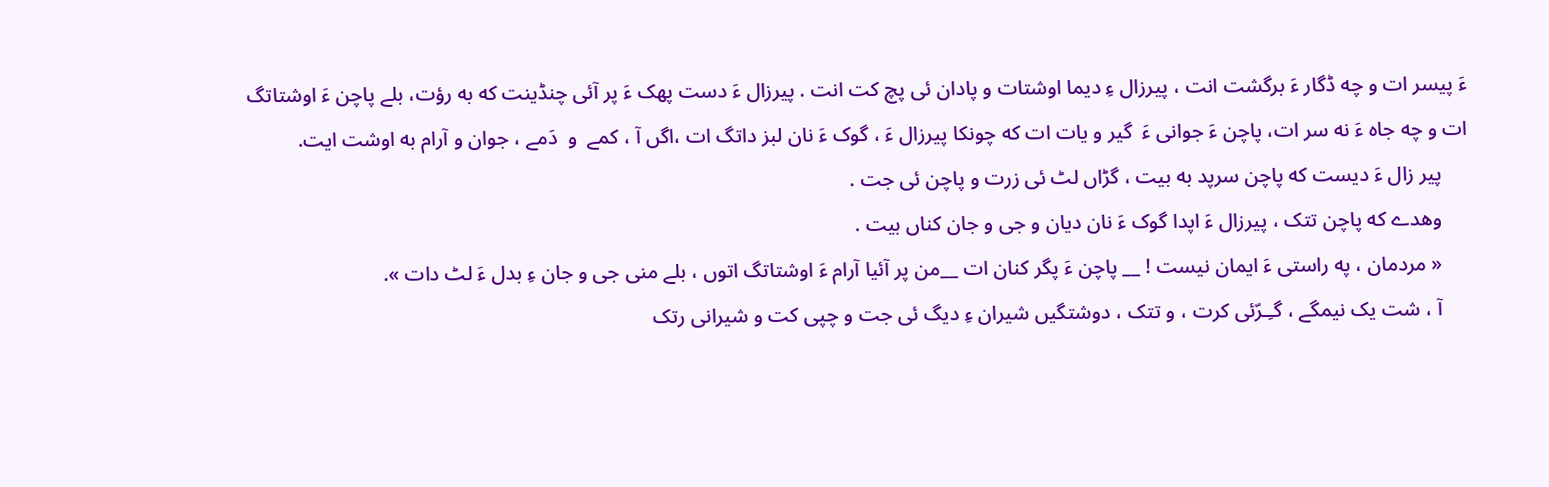ءَ پیسر ات و چه ڈگار ءَ برگشت انت ، پیرزال ءِ دیما اوشتات و پادان ئی پچ کت انت . پیرزال ءَ دست پهک ءَ پر آئی چنڈینت که به رؤت، بلے پاچن ءَ اوشتاتگ ات و چه جاه ءَ نه سر ات، پاچن ءَ جوانی ءَ  گیر و یات ات که چونکا پیرزال ءَ ، گوک ءَ نان لبز داتگ ات ،اگں آ ، کمے  و  دَمے ، جوان و آرام به اوشت ایت.
     پیر زال ءَ دیست که پاچن سرپد به بیت ، گڑاں لٹ ئی زرت و پاچن ئی جت .
     وهدے که پاچن تتک ، پیرزال ءَ اپدا گوک ءَ نان دیان و جی و جان کناں بیت .
     « مردمان ، په راستی ءَ ایمان نیست ! __ پاچن ءَ پگر کنان ات __من پر آئیا آرام ءَ اوشتاتگ اتوں ، بلے منی جی و جان ءِ بدل ءَ لٹ دات ».
     آ ، شت یک نیمگے ، گـِـرّئی کرت ، و تتک ، دوشتگیں شیران ءِ دیگ ئی جت و چپی کت و شیرانی رتک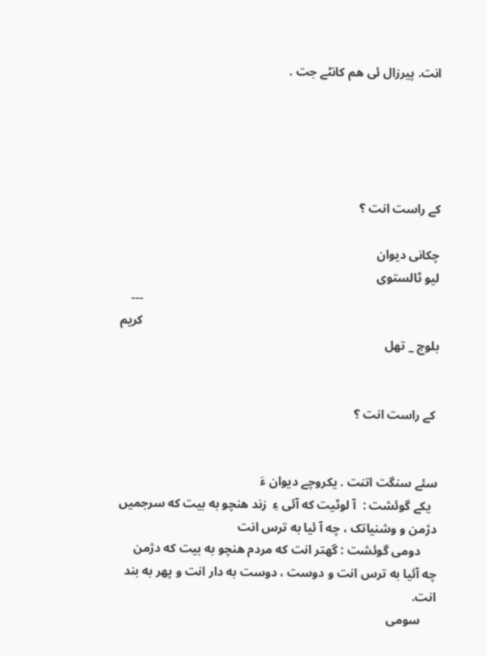انت. پیرزال ئی هم کانٹے جت .





کے راست انت ؟

چکانی دیوان                                                                               لیو ٹالستوی
                                                                                               ---
                                                                                               کریم بلوچ _ تهل


 کے راست انت ؟


سئے سنگت اتنت . یکروچے دیوان ءَ
  یکے گوئشت :  آ لوٹیت که آئی ءِ  زند هنچو به بیت که سرجمیں دژمن و وشنیاتک ، چه آ ئیا به ترس انت
     دومی گوئشت : گهتر انت که مردم هنچو به بیت که دژمن چه آئیا به ترس انت و دوست ، دوست به دار انت و پهر به بند انت.
     سومی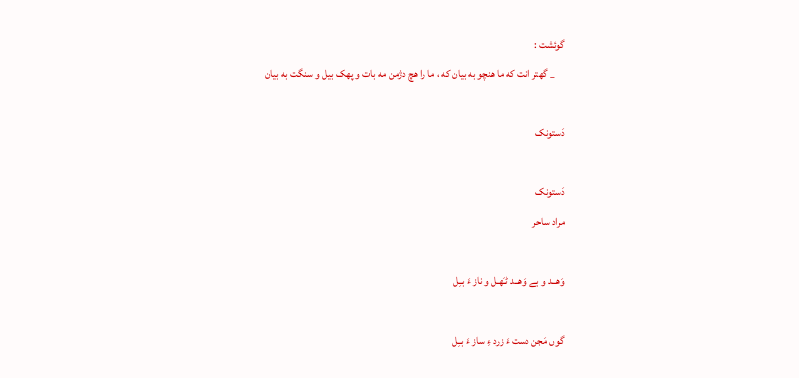گوئشت :
     _ گهتر انت که ما هنچو به بیان که ، ما را هچ دژمن مه بات و پهک بیل و سنگت به بیان

دَستونک

دَستونک
مراد ساحر

وَهــد و بے وَهــد ٹـَهـل و ناز ءَ بــِل

گوں مَجن دست ءَ زرد ءِ ساز ءَ بــِل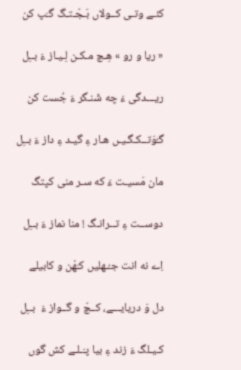کئـے وتـی کــولاں بَـجّـتـگ گـَپ کن

« ریا و رو » هِـچ مـکـن لِـیـاز ءَ بــِل

ریـــدگی ءَ چه شَنـگر ءَ جُست کن

گـُوَتــکـگـیـں هـار ءِ گیـد ءِ داز ءَ بــِل

مان مَسیـت ءَ که سـر منی کپتگ

دوســت ءِ تــرانـگ ! منا نماز ءَ بــِل

اِے نه انت جـُـهلیں کـَهْن و کابیلے

دل وَ دریایـــے، کــچّ و گــواز ءَ  بــِل

کـیـلگ ءَ زند ءِ بیا پـَـلـے کش گوں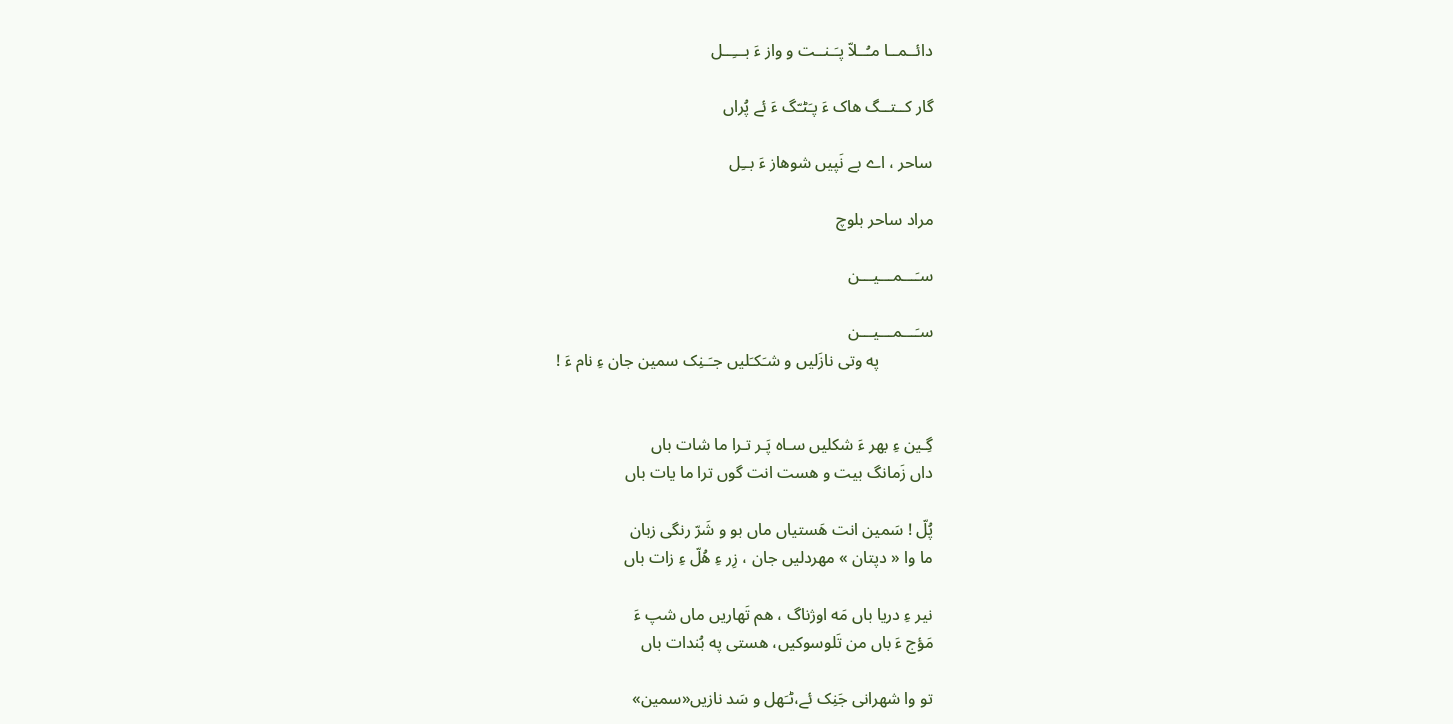دائــمــا مـُــلاّ پـَـنــت و واز ءَ بـــِــل

گار کــتــگ هاک ءَ پـَٹـّگ ءَ ئے پُراں

ساحر ، اے بے نَپیں شوهاز ءَ بــِل

مراد ساحر بلوچ

سـَـــمـــیـــن

سـَـــمـــیـــن
             په وتی نازَلیں و شـَکـَلیں جـَـنِک سمین جان ءِ نام ءَ !


گِـین ءِ بهر ءَ شکلیں سـاه پَـر تـرا ما شات باں
داں زَمانگ بیت و هست انت گوں ترا ما یات باں

پُلّ ! سَمین انت هَستیاں ماں بو و شَرّ رنگی زبان
ما وا « دپتان » مهردلیں جان ، زِر ءِ هُلّ ءِ زات باں

نیر ءِ دریا باں مَه اوژناگ ، هم تَهاریں ماں شپ ءَ
مَؤج ءَ باں من تَلوسوکیں، هستی په بُندات باں

تو وا شهرانی جَنِک ئے،ٹـَهل و سَد نازیں«سمین»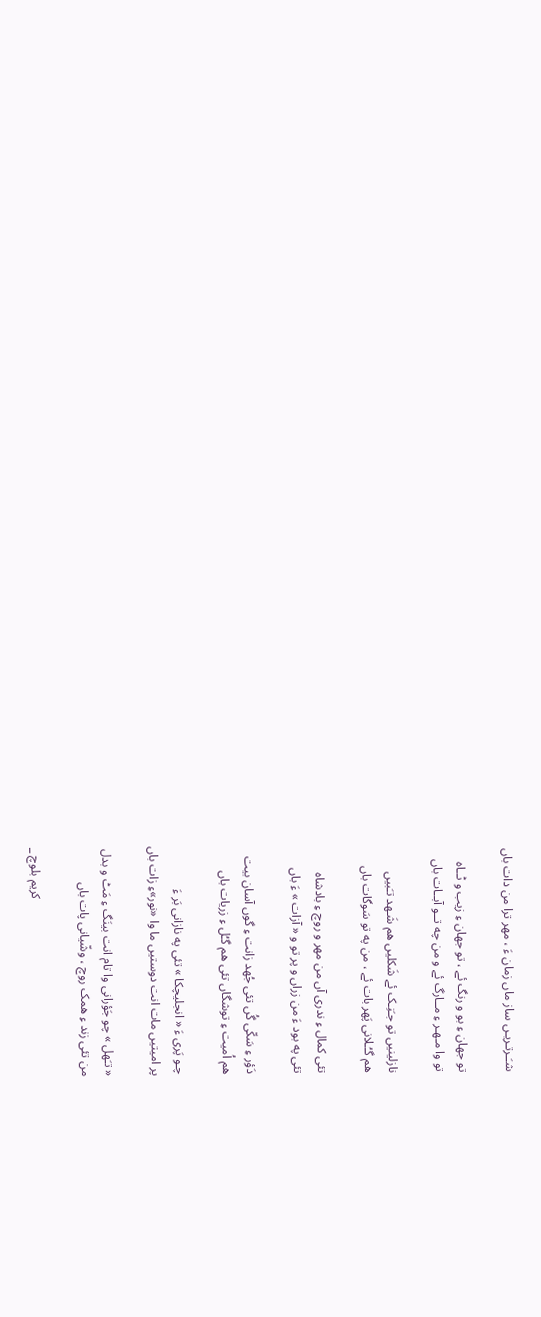شـَـرتـریـں ساز ماں زمان ءَ ، مهر ترا من دات باں

تو جهان ءِ بو و رنگ ئے ، تو جهان ءِ زیب و ٹــاه
تو وا مـهـر ءِ مــارگ ئے و من چه تــو آبــات باں

نازلینیں تو جـَنِـک ئے شَکلیں هم شَـهد تـَبیں
هم گـُـلانی پَهر بات ئے ، من په تو سَوگات باں

تئی کمال ءِ ندری آں من مهر و روچ ءِ بادشاه
تئی په بود ءَ من زراں و پر تو و « آزات » ءَ باں

دَؤر ءِ سَکّی گُں تئی جُهد زانت ءِ گوں آسان بیت
هم اُمیت ءِ توشگاں تئی هم گـُل ءِ زریات باں

چـو پَری ءَ « انجلیچکا » تئی په نازانی بَر ءَ
پر امیتیں مات انت دوستیں ما وا «نور»ءِ زات باں

« تـَهل » چو جَؤرانی وا تام انت بینَگ ءِ مَٹ و بدل
من تئی زند ءِ همک روچ ، وشّیانی پات باں

                                                         کریم بلوچ _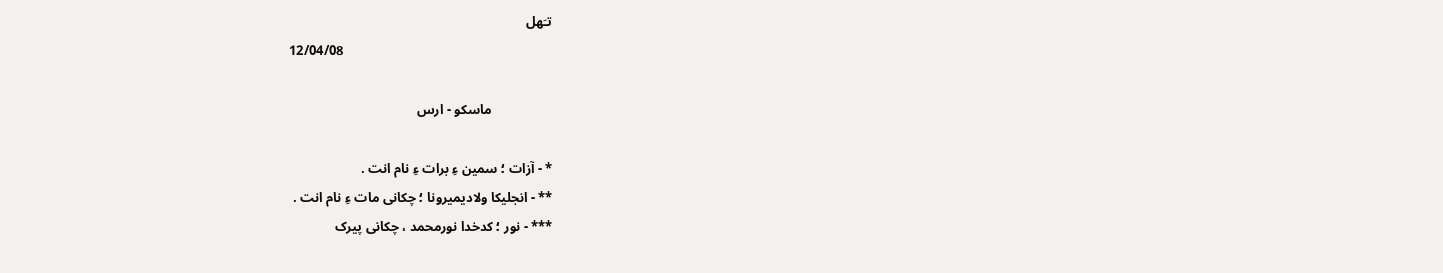تـَهل
                                                              12/04/08

                  ماسکو - ارس

* - آزات ؛ سمین ءِ برات ءِ نام انت .
** - انجلیکا ولادیمیرونا ؛ چکانی مات ءِ نام انت .
*** - نور ؛ کدخدا نورمحمد ، چکانی پیرک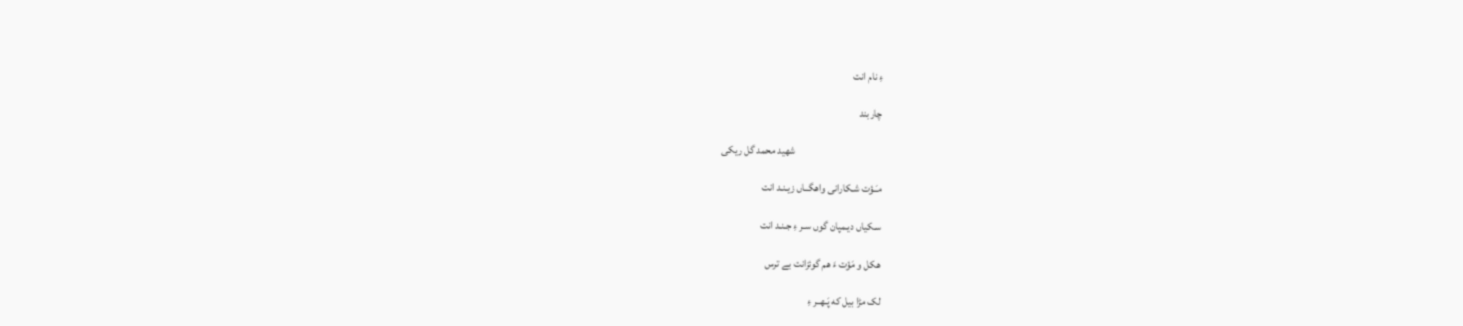ءِ نام انت

چاربند

                                         شهید محمد گل ریکی

مـَـؤت شـکارانی واهگــاں زیـنـد انت

سـکیاں دیـمپان گوں سـر ءِ جـنـد انت

هکل و مَؤت ءَ هم گوئزانت بے ترس

لک مڑا بیل که پَـهــر ءِ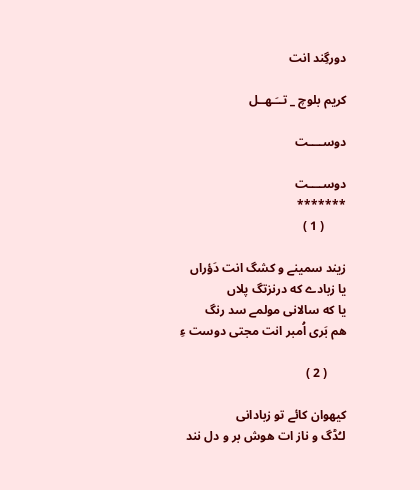دورگِند انت

کریم بلوچ _ تــَـهــل

دوســــت

دوســــت
*******
       ( 1 )

زیند سمینے و کشگ انت دَؤراں
یا زبادے که درنزتگ پلاں
یا که سالانی مولمے سد رنگ
هم بَری اُمبر انت مجتی دوست ءِ

      ( 2 )

کیهوان کائے تو زبادانی
لـُڈگ و ناز ات هوش بر و دل نند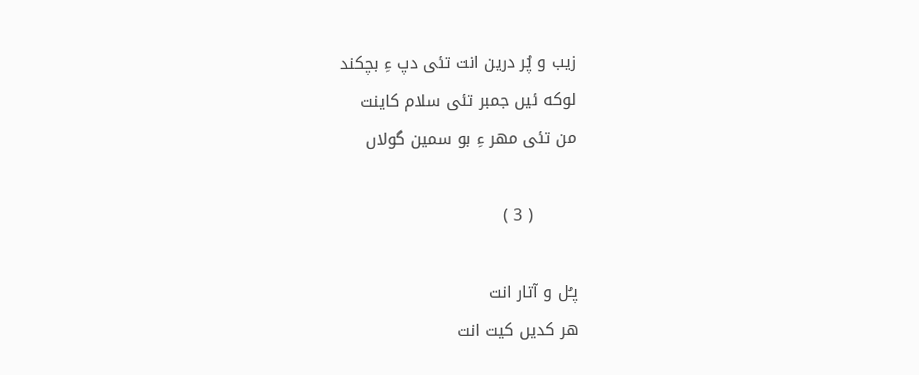زیب و پُر درین انت تئی دپ ءِ بچکند
لوکه ئیں جمبر تئی سلام کاینت
من تئی مهر ءِ بو سمین گولاں

        ( 3 )

پـُل و آتار انت
هر کدیں کیت انت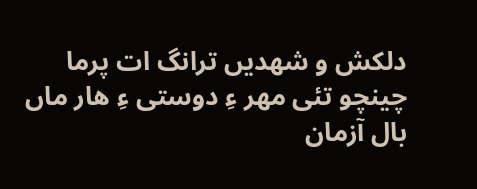دلکش و شهدیں ترانگ ات پرما
چینچو تئی مهر ءِ دوستی ءِ هار ماں
بال آزمان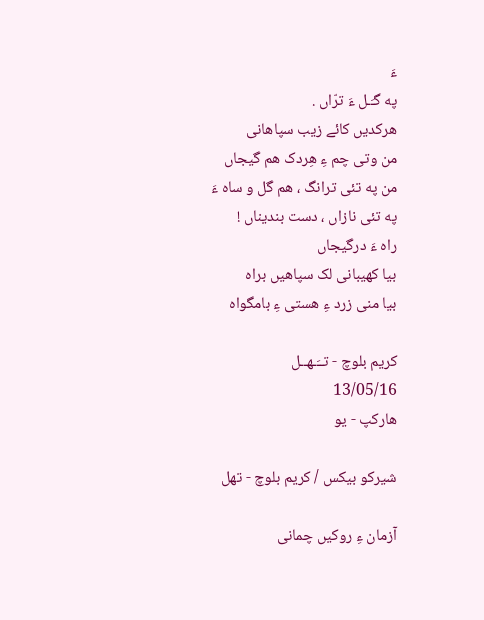ءَ
په گـَـل ءَ ترّاں .
هرکدیں کائے زیب سپاهانی
من وتی چم ءِ هِردک هم گیجاں
من په تئی ترانگ ، هم گل و ساه ءَ
په تئی نازاں ، دست بندیناں !
راه ءَ درگیجاں
بیا کهیبانی لک سپاهیں براه
بیا منی زرد ءِ هستی ءِ بامگواه

کریم بلوچ - تــَـهــل
13/05/16
هارکپ - یو

شیرکو بیکس / کریم بلوچ - تهل

آزمان ءِ روکیں چمانی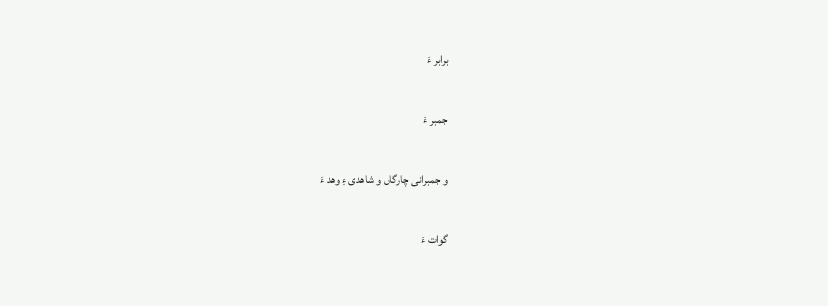برابر ءَ

جمبر ءَ

و جمبرانی چارگاں و شاهدی ءِ وهد ءَ

گوات ءَ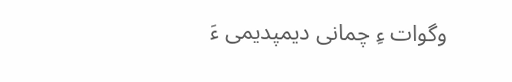وگوات ءِ چمانی دیمپدیمی ءَ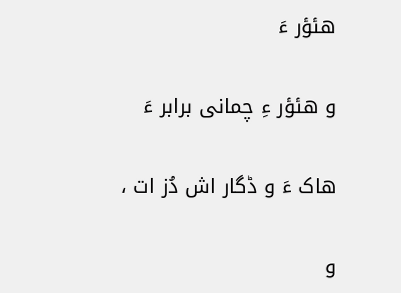هئؤر ءَ

و هئؤر ءِ چمانی برابر ءَ

هاک ءَ و ڈگار اش دُز ات ،

و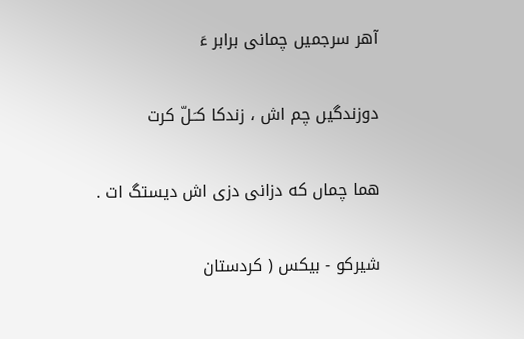آهر سرجمیں چمانی برابر ءَ

دوزندگیں چم اش ، زندکا کـَـلّ کرت

هما چماں که دزانی دزی اش دیستگ ات .

شیرکو - بیکس ( کردستان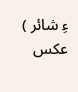ءِ شائر )
عکس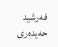فەرشید حەیدەری